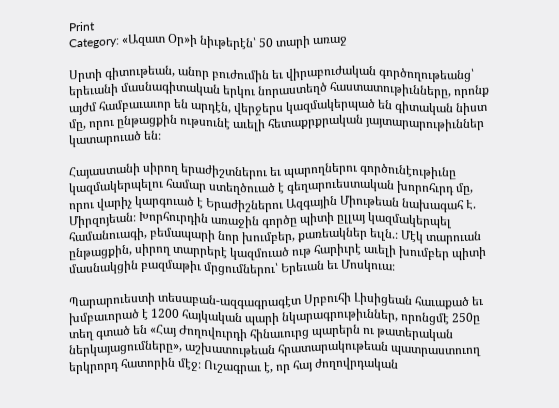Print
Category: «Ազատ Օր»ի նիւթերէն՝ 50 տարի առաջ

Սրտի գիտութեան, անոր բուժումին եւ վիրաբուժական գործողութեանց՝ երեւանի մասնագիտական երկու նորաստեղծ հաստատութիւնները, որոնք այժմ համբաւաւոր են արդէն, վերջերս կազմակերպած են գիտական նիստ մը, որու ընթացքին ութսունէ աւելի հետաքրքրական յայտարարութիւններ կատարուած են։

Հայաստանի սիրող երաժիշտներու եւ պարողներու գործունէութիւնը կազմակերպելու համար ստեղծուած է գեղարուեստական խորոհւրդ մը, որու վարիչ կարգուած է Երաժիշներու Ազգային Միութեան նախագահ Է. Միրզոյեան։ Խորհուրդին առաջին գործը պիտի ըլլայ կազմակերպել համանուագի, բեմապարի նոր խումբեր, քառեակներ եւլն.։ Մէկ տարուան ընթացքին, սիրող տարրերէ կազմուած ութ հարիւրէ աւելի խումբեր պիտի մասնակցին բազմաթիւ մրցումներու՝ Երեւան եւ Մոսկուա։

Պարարուեստի տեսաբան-ազգագրագէտ Սրբուհի Լիսիցեան հաւաքած եւ խմբաւորած է 1200 հայկական պարի նկարագրութիւններ, որոնցմէ 250ը տեղ գտած են «Հայ Ժողովուրդի հինաւուրց պարերն ու թատերական ներկայացումները», աշխատութեան հրատարակութեան պատրաստուող երկրորդ հատորին մէջ։ Ուշագրաւ է, որ հայ ժողովրդական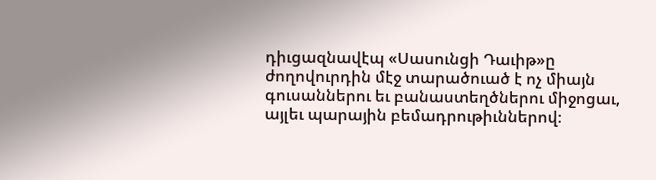դիւցազնավէպ «Սասունցի Դաւիթ»ը ժողովուրդին մէջ տարածուած է ոչ միայն գուսաններու եւ բանաստեղծներու միջոցաւ, այլեւ պարային բեմադրութիւններով։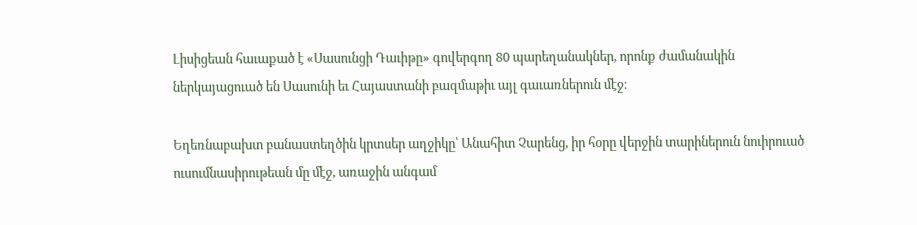Լիսիցեան հաւաքած է «Սասունցի Դաւիթը» գովերգող 80 պարեղանակներ, որոնք ժամանակին ներկայացուած են Սասունի եւ Հայաստանի բազմաթիւ այլ գաւառներուն մէջ։

Եղեռնաբախտ բանաստեղծին կրտսեր աղջիկը՝ Անահիտ Չարենց, իր հօրը վերջին տարիներուն նուիրուած ուսումնասիրութեան մը մէջ, առաջին անգամ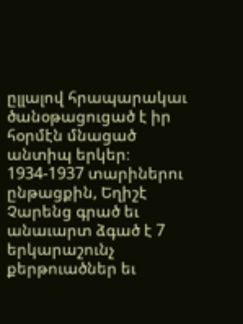ըլլալով հրապարակաւ ծանօթացուցած է իր հօրմէն մնացած անտիպ երկեր։ 1934-1937 տարիներու ընթացքին, Եղիշէ Չարենց գրած եւ անաւարտ ձգած է 7 երկարաշունչ քերթուածներ եւ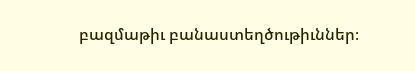բազմաթիւ բանաստեղծութիւններ։